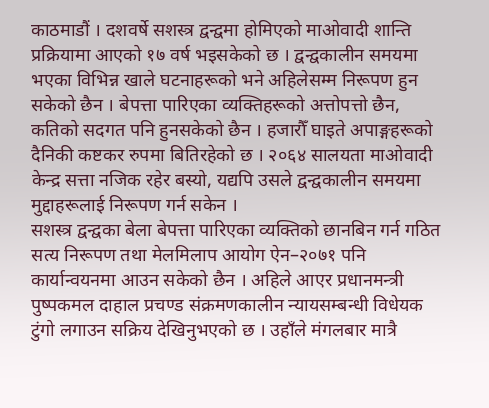काठमाडौं । दशवर्षे सशस्त्र द्वन्द्वमा होमिएको माओवादी शान्ति प्रक्रियामा आएको १७ वर्ष भइसकेको छ । द्वन्द्वकालीन समयमा भएका विभिन्न खाले घटनाहरूको भने अहिलेसम्म निरूपण हुन सकेको छैन । बेपत्ता पारिएका व्यक्तिहरूको अत्तोपत्तो छैन, कतिको सदगत पनि हुनसकेको छैन । हजारौँ घाइते अपाङ्गहरूको दैनिकी कष्टकर रुपमा बितिरहेको छ । २०६४ सालयता माओवादी केन्द्र सत्ता नजिक रहेर बस्यो, यद्यपि उसले द्वन्द्वकालीन समयमा मुद्दाहरूलाई निरूपण गर्न सकेन ।
सशस्त्र द्वन्द्वका बेला बेपत्ता पारिएका व्यक्तिको छानबिन गर्न गठित सत्य निरूपण तथा मेलमिलाप आयोग ऐन–२०७१ पनि कार्यान्वयनमा आउन सकेको छैन । अहिले आएर प्रधानमन्त्री पुष्पकमल दाहाल प्रचण्ड संक्रमणकालीन न्यायसम्बन्धी विधेयक टुंगो लगाउन सक्रिय देखिनुभएको छ । उहाँले मंगलबार मात्रै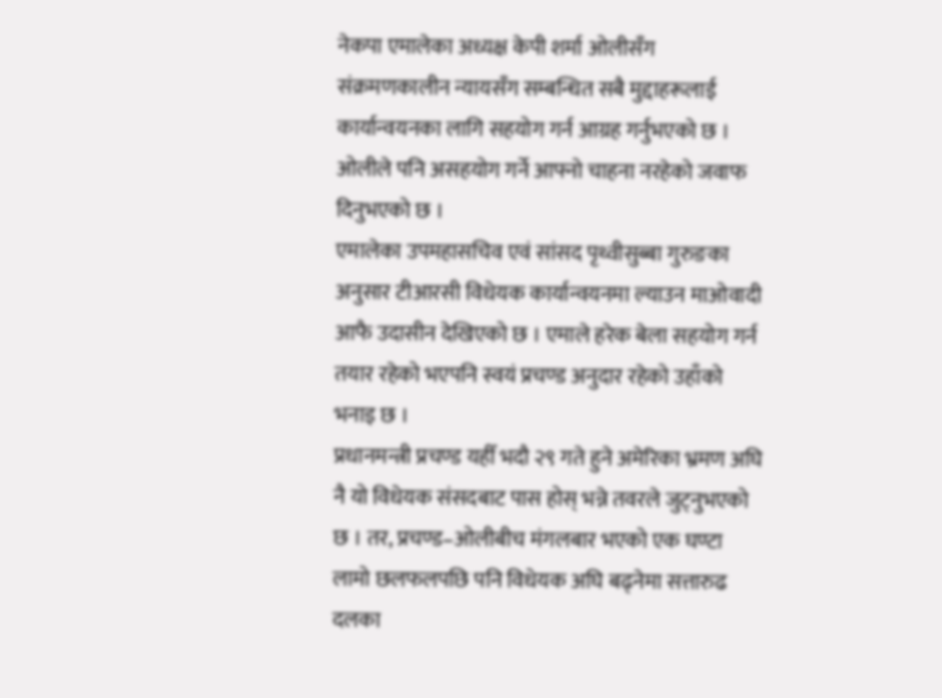नेकपा एमालेका अध्यक्ष केपी शर्मा ओलीसँग संक्रमणकालीन न्यायसँग सम्बन्धित सबै मुद्दाहरूलाई कार्यान्वयनका लागि सहयोग गर्न आग्रह गर्नुभएको छ । ओलीले पनि असहयोग गर्ने आफ्नो चाहना नरहेको जवाफ दिनुभएको छ ।
एमालेका उपमहासचिव एवं सांसद पृथ्वीसुब्बा गुरुङका अनुसार टीआरसी विधेयक कार्यान्वयनमा ल्याउन माओवादी आफै उदासीन देखिएको छ । एमाले हरेक बेला सहयोग गर्न तयार रहेको भएपनि स्वयं प्रचण्ड अनुदार रहेको उहाँको भनाइ छ ।
प्रधानमन्त्री प्रचण्ड यहीँ भदौ २९ गते हुने अमेरिका भ्रमण अघि नै यो विधेयक संसदबाट पास होस् भन्ने तवरले जुट्नुभएको छ । तर, प्रचण्ड–ओलीबीच मंगलबार भएको एक घण्टा लामो छलफलपछि पनि विधेयक अघि बढ्नेमा सत्तारुढ दलका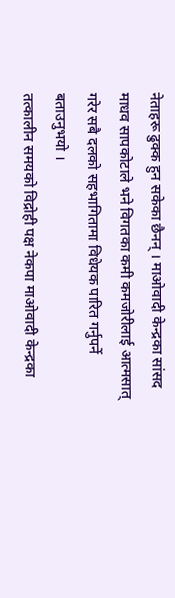नेताहरू ढुक्क हुन सकेका छैनन् । माओवादी केन्द्रका सांसद माधव सापकोटाले भने विगतका कमी कमजोरीलाई आत्मसात् गरेर सबै दलको सहभागितामा विधेयक पारित गर्नुपर्ने बताउनुभयो ।
तत्कालीन समयको विद्रोही पक्ष नेकपा माओवादी केन्द्रका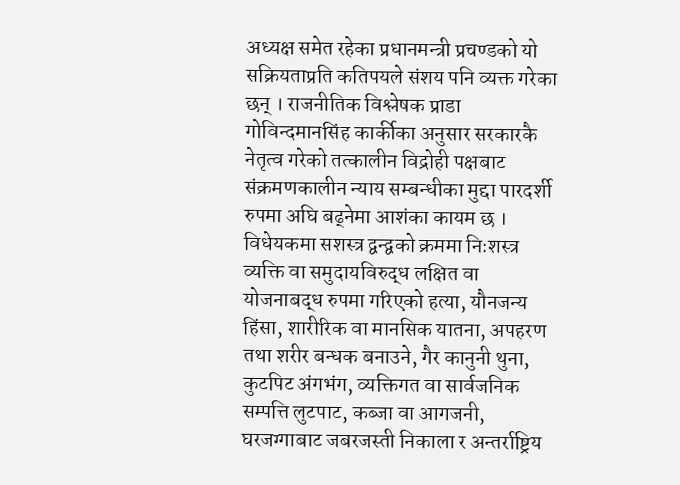अध्यक्ष समेत रहेका प्रधानमन्त्री प्रचण्डको यो सक्रियताप्रति कतिपयले संशय पनि व्यक्त गरेका छन् । राजनीतिक विश्लेषक प्राडा गोविन्दमानसिंह कार्कीका अनुसार सरकारकै नेतृत्व गरेको तत्कालीन विद्रोही पक्षबाट संक्रमणकालीन न्याय सम्बन्धीका मुद्दा पारदर्शी रुपमा अघि बढ्नेमा आशंका कायम छ ।
विधेयकमा सशस्त्र द्वन्द्वको क्रममा निःशस्त्र व्यक्ति वा समुदायविरुद्ध लक्षित वा योजनाबद्ध रुपमा गरिएको हत्या, यौनजन्य हिंसा, शारीरिक वा मानसिक यातना, अपहरण तथा शरीर बन्धक बनाउने, गैर कानुनी थुना, कुटपिट अंगभंग, व्यक्तिगत वा सार्वजनिक सम्पत्ति लुटपाट, कब्जा वा आगजनी, घरजग्गाबाट जबरजस्ती निकाला र अन्तर्राष्ट्रिय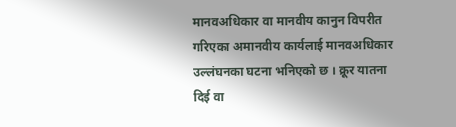मानवअधिकार वा मानवीय कानुन विपरीत गरिएका अमानवीय कार्यलाई मानवअधिकार उल्लंघनका घटना भनिएको छ । क्रूर यातना दिई वा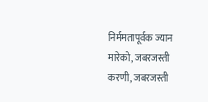निर्ममतापूर्वक ज्यान मारेको, जबरजस्ती करणी, जबरजस्ती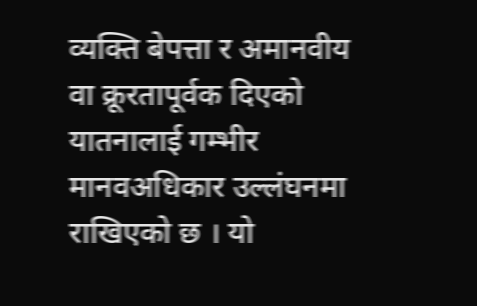व्यक्ति बेपत्ता र अमानवीय वा क्रूरतापूर्वक दिएको यातनालाई गम्भीर मानवअधिकार उल्लंघनमा राखिएको छ । यो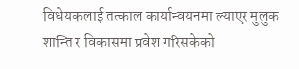विधेयकलाई तत्काल कार्यान्वयनमा ल्याएर मुलुक शान्ति र विकासमा प्रवेश गरिसकेको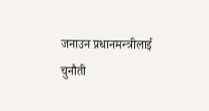जनाउन प्रधानमन्त्रीलाई चुनौती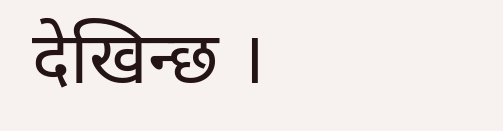देखिन्छ ।